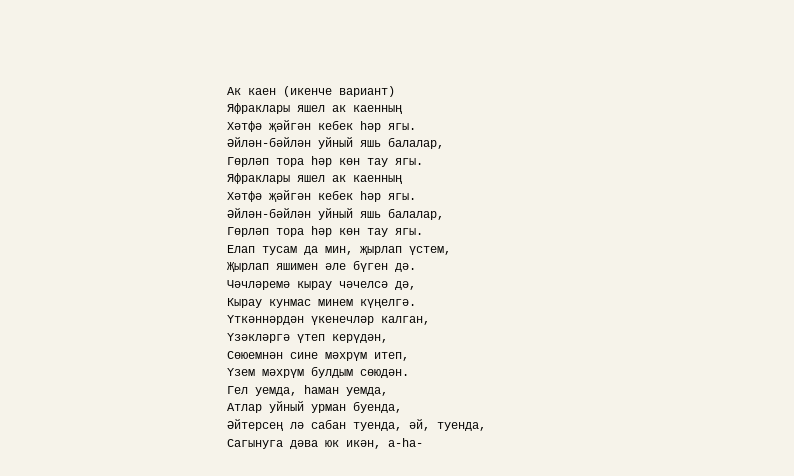Ак каен (икенче вариант)
Яфраклары яшел ак каенның
Хәтфә җәйгән кебек һәр ягы.
Әйлән-бәйлән уйный яшь балалар,
Гөрләп тора һәр көн тау ягы.
Яфраклары яшел ак каенның
Хәтфә җәйгән кебек һәр ягы.
Әйлән-бәйлән уйный яшь балалар,
Гөрләп тора һәр көн тау ягы.
Елап тусам да мин, җырлап үстем,
Җырлап яшимен әле бүген дә.
Чәчләремә кырау чәчелсә дә,
Кырау кунмас минем күңелгә.
Үткәннәрдән үкенечләр калган,
Үзәкләргә үтеп керүдән,
Сөюемнән сине мәхрүм итеп,
Үзем мәхрүм булдым сөюдән.
Гел уемда, һаман уемда,
Атлар уйный урман буенда,
Әйтерсең лә сабан туенда, әй, туенда,
Сагынуга дәва юк икән, а-һа-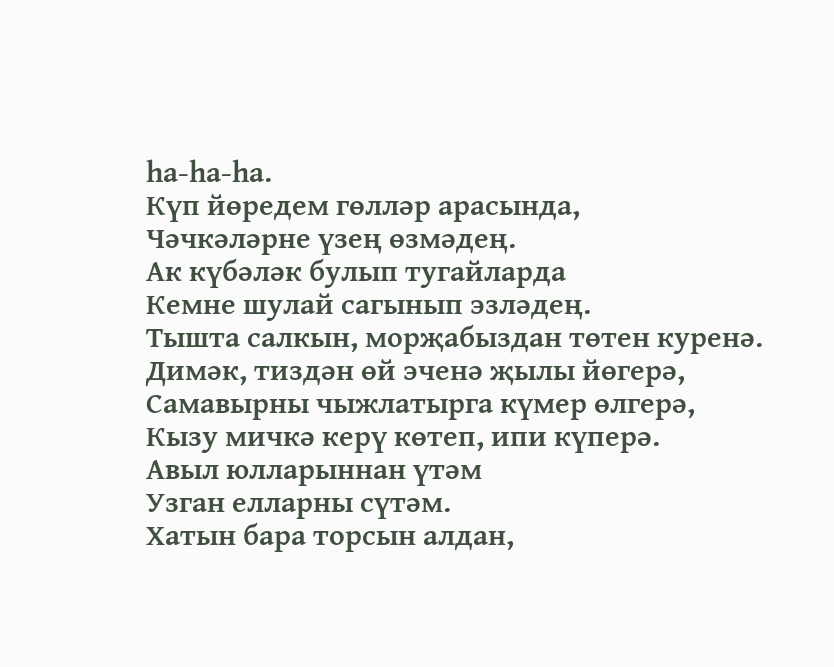һа-һа-һа.
Күп йөредем гөлләр арасында,
Чәчкәләрне үзең өзмәдең.
Ак күбәләк булып тугайларда
Кемне шулай сагынып эзләдең.
Тышта салкын, морҗабыздан төтен куренә.
Димәк, тиздән өй эченә җылы йөгерә,
Самавырны чыжлатырга күмер өлгерә,
Кызу мичкә керү көтеп, ипи күперә.
Авыл юлларыннан үтәм
Узган елларны сүтәм.
Хатын бара торсын алдан,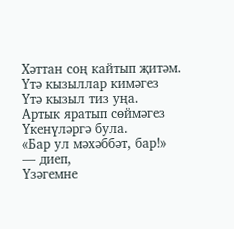Хәттан соң кайтып җитәм.
Үтә кызыллар кимәгез
Үтә кызыл тиз уңа.
Артык яратып сөймәгез
Үкенүләргә була.
«Бар ул мәхәббәт, бар!» — диеп,
Үзәгемне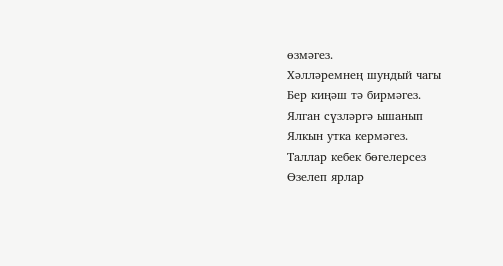өзмәгез.
Хәлләремнең шундый чагы
Бер киңәш тә бирмәгез.
Ялган сүзләргә ышанып
Ялкын утка кермәгез.
Таллар кебек бөгелерсез
Өзелеп ярлар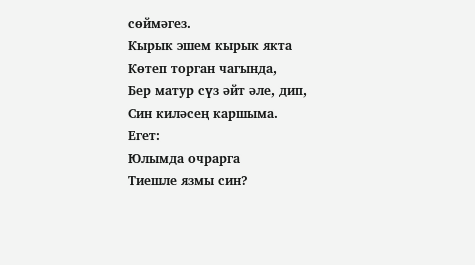сөймәгез.
Кырык эшем кырык якта
Көтеп торган чагында,
Бер матур сүз әйт әле, дип,
Син киләсең каршыма.
Егет:
Юлымда очрарга
Тиешле язмы син?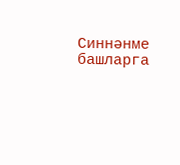Синнәнме башларга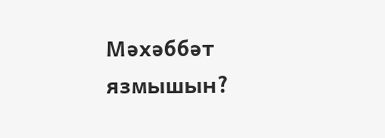Мәхәббәт язмышын?